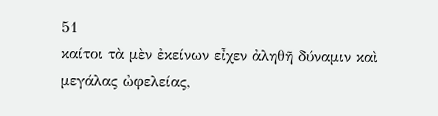51
καίτοι τὰ μὲν ἐκείνων εἶχεν ἀληθῆ δύναμιν καὶ μεγάλας ὠφελείας,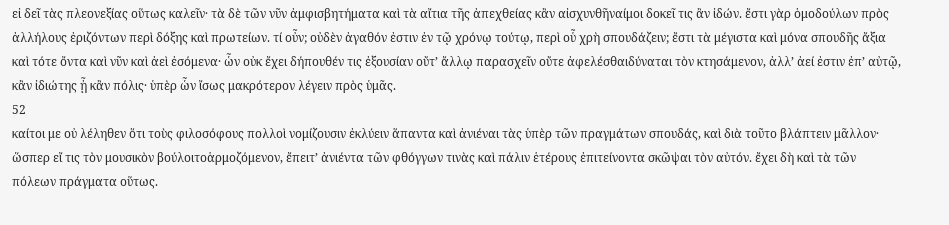εἰ δεῖ τὰς πλεονεξίας οὕτως καλεῖν· τὰ δὲ τῶν νῦν ἀμφισβητήματα καὶ τὰ αἴτια τῆς ἀπεχθείας κἂν αἰσχυνθῆναίμοι δοκεῖ τις ἂν ἰδών. ἔστι γὰρ ὁμοδούλων πρὸς ἀλλήλους ἐριζόντων περὶ δόξης καὶ πρωτείων. τί οὖν; οὐδὲν ἀγαθόν ἐστιν ἐν τῷ χρόνῳ τούτῳ, περὶ οὗ χρὴ σπουδάζειν; ἔστι τὰ μέγιστα καὶ μόνα σπουδῆς ἄξια καὶ τότε ὄντα καὶ νῦν καὶ ἀεὶ ἐσόμενα· ὧν οὐκ ἔχει δήπουθέν τις ἐξουσίαν οὔτʼ ἄλλῳ παρασχεῖν οὔτε ἀφελέσθαιδύναται τὸν κτησάμενον, ἀλλʼ ἀεί ἐστιν ἐπʼ αὐτῷ, κἂν ἰδιώτης ᾖ κἂν πόλις· ὑπὲρ ὧν ἴσως μακρότερον λέγειν πρὸς ὑμᾶς.
52
καίτοι με οὐ λέληθεν ὅτι τοὺς φιλοσόφους πολλοὶ νομίζουσιν ἐκλύειν ἅπαντα καὶ ἀνιέναι τὰς ὑπὲρ τῶν πραγμάτων σπουδάς, καὶ διὰ τοῦτο βλάπτειν μᾶλλον· ὥσπερ εἴ τις τὸν μουσικὸν βούλοιτοἁρμοζόμενον, ἔπειτʼ ἀνιέντα τῶν φθόγγων τινὰς καὶ πάλιν ἑτέρους ἐπιτείνοντα σκῶψαι τὸν αὐτόν. ἔχει δὴ καὶ τὰ τῶν πόλεων πράγματα οὕτως.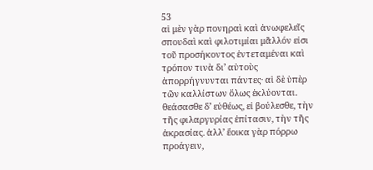53
αἱ μὲν γὰρ πονηραὶ καὶ ἀνωφελεῖς σπουδαὶ καὶ φιλοτιμίαι μᾶλλόν εἰσι τοῦ προσήκοντος ἐντεταμέναι καὶ τρόπον τινὰ δι’ αὑτοὺς ἀπορρήγνυνται πάντες· αἱ δὲ ὑπὲρ τῶν καλλίστων ὅλως ἐκλύονται. θεάσασθε δʼ εὐθέως, εἰ βούλεσθε, τὴν τῆς φιλαργυρίας ἐπίτασιν, τὴν τῆς ἀκρασίας. ἀλλʼ ἔοικα γὰρ πόρρω προάγειν,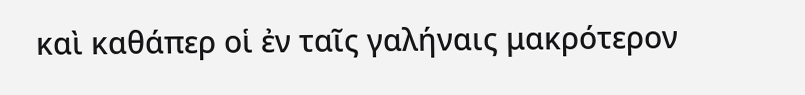καὶ καθάπερ οἱ ἐν ταῖς γαλήναις μακρότερον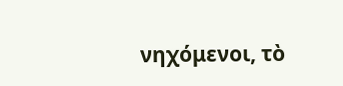νηχόμενοι, τὸ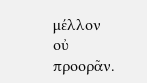μέλλον οὐ προορᾶν.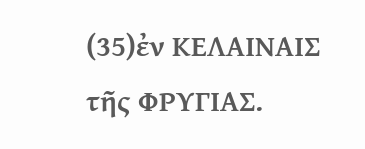(35)ἐν ΚΕΛΑΙΝΑΙΣ τῆς ΦΡΥΓΙΑΣ.